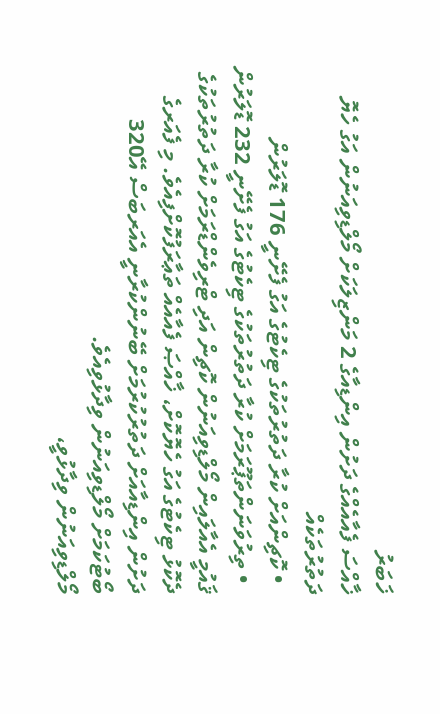ޚަބަރު
ޚާއްސަ ފެއާއެއްގެ ދަށުން އިންޑިއާގެ 2 މަންޒިލަކަށް މޯލްޑިވިއަނުން އަގު ހެޔޮ ދަތުރުތަކެއް
  • ކޮޗިންއަށް ކުރާ ދަތުރުތަކުގެ ޓިކެޓުގެ އަގު ފެށޭނީ 176 ޑޮލަރުން
  • ތިރުވަނަންތަޕޫރަމަށް ކުރާ ދަތުރުތަކުގެ ޓިކެޓުގެ އަގު ފެށޭނީ 232 ޑޮލަރުން
ޤައުމީ އެއާލައިން މޯލްޑިވިއަނުން ކޮޗިން އަދި ޓްރިވެންޑްރަމަށް ކުރާ ދަތުރުތަކުގެ ދެކޮޅު ޓިކެޓުގެ އަގު ހެޔޮކޮށް، ޚާއްޞަ ފެއާއެއް ތަޢާރަފުކޮށްފިއެވެ. މި ފެއަރގެ ދަށުން އިންޑިއާއަށް ދަތުރުކުރުމަށް ބޭނުންކުރާނީ އެއަރބަސް އޭ320 ބޯޓުކަމަށް މޯލްޑިވިއަނުން ވިދާޅުވިއެވެ.
މޯލްޑިވިއަނުން ވިދާޅުވީ،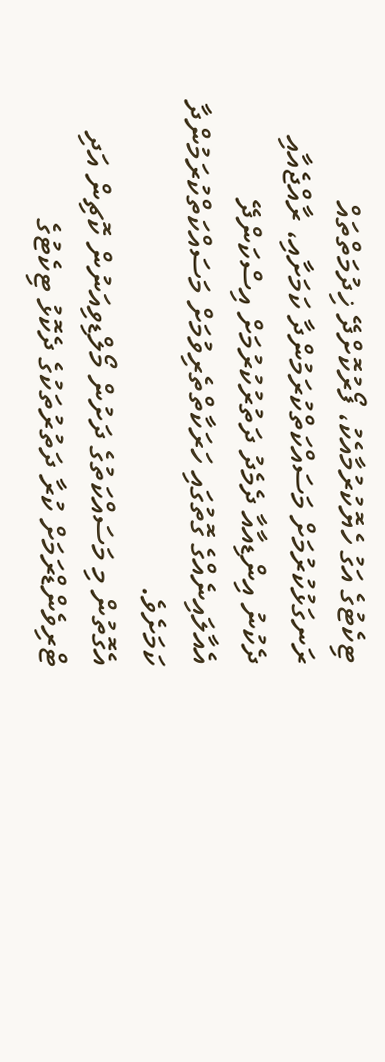ޓިކެޓުގެ އަގު ހެޔޮކުރުމާއެކު، ފޯރުކޮށްދޭ ޚިދުމަތްތައް ރަނގަޅުކުރުމަށް މަސައްކަތްކުރަމުންދާ ކަމަށާއި، ރާއްޖެއާއި ދެކުނު އިންޑިއާއާ ދެމެދު ދަތުރުކުރުމަށް އިސްކަންދޭ އެއާލައިނެއްގެ ގޮތުގައި ހަރަކާތްތެރިވުމަށް މަސައްކަތްކުރަމުންދާ ކަމަށެވެ.
އެގޮތުން މި މަސައްކަތުގެ ދަށުން މޯލްޑިވިއަނުން ކޮޗިން އަދި ޓްރިވެންޑްރަމަށް ކުރާ ދަތުރުތަކުގެ ދެކޮޅު ޓިކެޓުގެ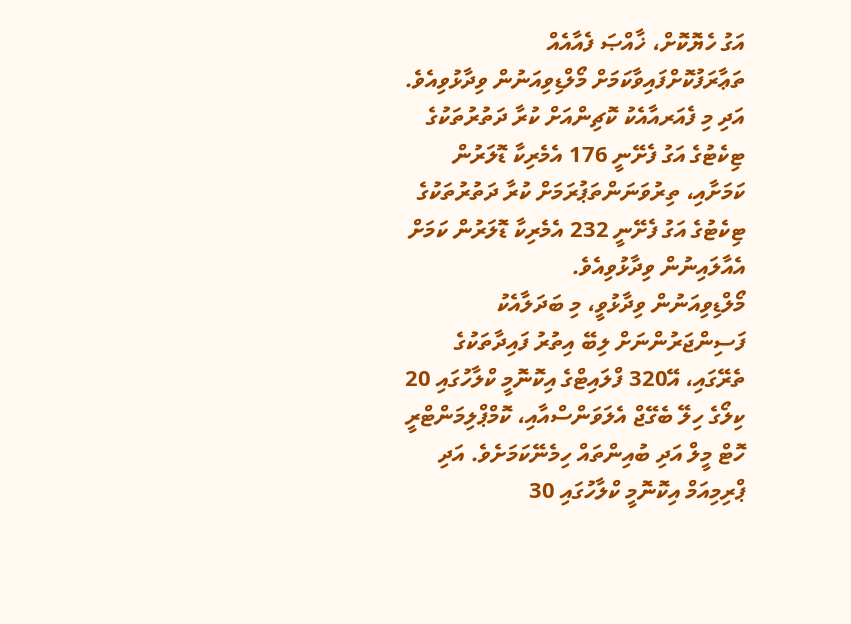އަގު ހެޔޮކޮށް، ޚާއްޞަ ފެއާއެއް ތަޢާރަފުކޮށްފައިވާކަމަށް މޯލްޑިވިއަނުން ވިދާޅުވިއެވެ. އަދި މި ފެއަރއާއެކު ކޮޗިންއަށް ކުރާ ދަތުރުތަކުގެ ޓިކެޓުގެ އަގު ފެށޭނީ 176 އެމެރިކާ ޑޮލަރުން ކަމަށާއި، ތިރުވަނަންތަޕުރަމަށް ކުރާ ދަތުރުތަކުގެ ޓިކެޓުގެ އަގު ފެށޭނީ 232 އެމެރިކާ ޑޮލަރުން ކަމަށް އެއާލައިނުން ވިދާޅުވިއެވެ.
މޯލްޑިވިއަނުން ވިދާޅުވީ، މި ބަދަލާއެކު ފަސިންޖަރުންނަށް ލިބޭ އިތުރު ފައިދާތަކުގެ ތެރޭގައި، އޭ320 ފްލައިޓްގެ އިކޮނޮމީ ކްލާހުގައި 20 ކިލޯގެ ހިލޭ ބެގޭޖް އެލަވަންސްއާއި، ކޮމްޕްލިމަންޓްރީ ހޮޓް މީލް އަދި ބުއިންތައް ހިމެނޭކަމަށެވެ. އަދި ޕްރިމިއަމް އިކޮނޮމީ ކްލާހުގައި 30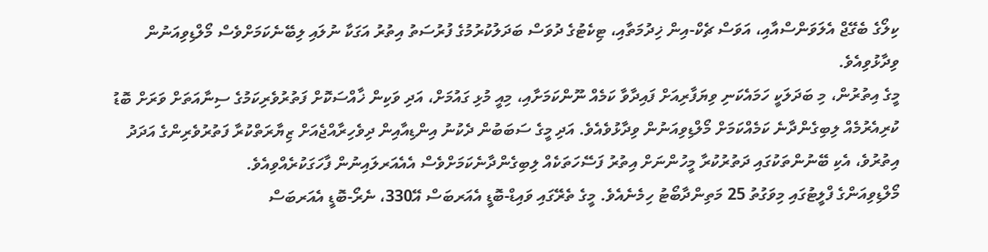ކިލޯގެ ބެގޭޖް އެލަވަންސްއާއި، އަވަސް ޗެކް-އިން ޚިދުމަތާއި، ޓިކެޓުގެ ދުވަސް ބަދަލުކުރުމުގެ ފުރުސަތު އިތުރު އަގަކާ ނުލައި ލިބޭނެކަމަށްވެސް މޯލްޑިވިއަނުން ވިދާޅުވިއެވެ.
މީގެ އިތުރުން، މި ބަދަލަކީ ހަމައެކަނި ވިޔަފާރިއަށް ފައިދާވާ ކަމެއް ނޫންކަމަށާއި، މިއީ މުޅި ގައުމަށް، އަދި ވަކިން ޚާއްސަކޮށް ފަތުރުވެރިކަމުގެ ސިނާއަތަށް ވަރަށް ބޮޑު ކުރިއެރުމެއް ލިބިގެންދާނެ ކަމެއްކަމަށް މޯލްޑިވިއަނުން ވިދާޅުވެއެވެ. އަދި މީގެ ސަބަބުން ދެކުނު އިންޑިއާއިން ދިވެހިރާއްޖެއަށް ޒިޔާރަތްކުރާ ފަތުރުވެރިންގެ އަދަދު އިތުރުވެ، އެކި ބޭނުންތަކުގައި ދަތުރުކުރާ މީހުންނަށް އިތުރު ފަސޭހަތަކެއް ލިބިގެންދާނެކަމަށްވެސް އެއެއަރލައިނުން ފާހަގަކުރެއްވިއެވެ.
މޯލްޑިވިއަންގެ ފްލީޓުގައި މިވަގުތު 25 މަތިންދާބޯޓު ހިމެނެއެވެ. މީގެ ތެރޭގައި ވައިޑް-ބޮޑީ އެއަރބަސް އޭ330، ނެރޯ-ބޮޑީ އެއަރބަސް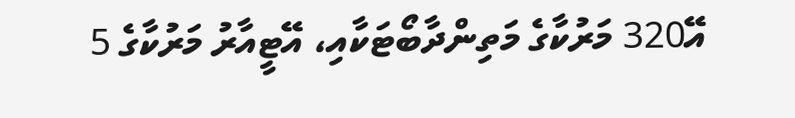އޭ320 މަރުކާގެ މަތިންދާބޯޓަކާއި، އޭޓީއާރު މަރުކާގެ 5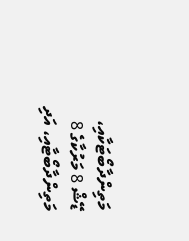މަތިންދާބޯޓަކާއި، ޑޭޝް 8 މަރުކާގެ 8 މަތިންދާބޯޓާއި، އަދި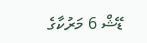ޑޭޝް 6 މަރުކާގެ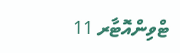ޓްވިންއޮޓާރ 11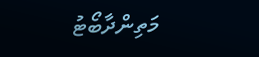މަތިންދާބޯޓު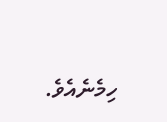ހިމެނެއެވެ.